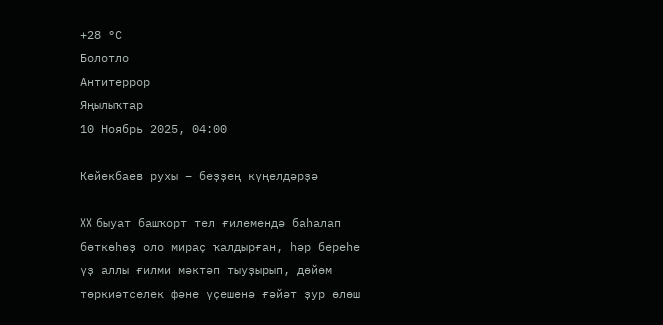+28 °С
Болотло
Антитеррор
Яңылыҡтар
10 Ноябрь 2025, 04:00

Кейекбаев рухы – беҙҙең күңелдәрҙә

XX быуат башҡорт тел ғилемендә баһалап бөткөһөҙ оло мираҫ ҡалдырған, һәр береһе үҙ аллы ғилми мәктәп тыуҙырып, дөйөм төркиәтселек фәне үҫешенә ғәйәт ҙур өлөш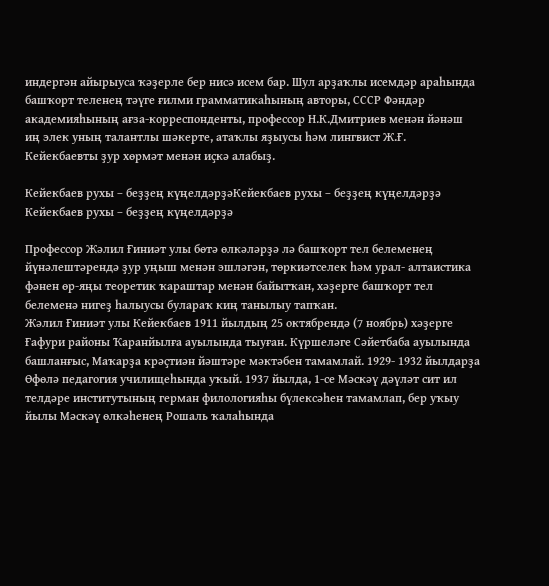индергән айырыуса ҡәҙерле бер нисә исем бар. Шул арҙаҡлы исемдәр араһында башҡорт теленең тәүге ғилми грамматикаһының авторы, СССР Фәндәр академияһының ағза-корреспонденты, профессор Н.К.Дмитриев менән йәнәш иң элек уның талантлы шәкерте, атаҡлы яҙыусы һәм лингвист Ж.Ғ. Кейекбаевты ҙур хөрмәт менән иҫкә алабыҙ.

Кейекбаев рухы – беҙҙең күңелдәрҙәКейекбаев рухы – беҙҙең күңелдәрҙә
Кейекбаев рухы – беҙҙең күңелдәрҙә

Профессор Жәлил Ғиниәт улы бөтә өлкәләрҙә лә башҡорт тел белеменең йүнәлештәрендә ҙур уңыш менән эшләгән, төркиәтселек һәм урал- алтаистика фәнен өр-яңы теоретик ҡараштар менән байытҡан, хәҙерге башҡорт тел белеменә нигеҙ һалыусы булараҡ киң танылыу тапҡан.
Жәлил Ғиниәт улы Кейекбаев 1911 йылдың 25 октябрендә (7 ноябрь) хәҙерге Ғафури районы Ҡаранйылға ауылында тыуған. Күршеләге Сәйетбаба ауылында башланғыс, Маҡарҙа крәҫтиән йәштәре мәктәбен тамамлай. 1929- 1932 йылдарҙа Өфөлә педагогия училищеһында уҡый. 1937 йылда, 1-се Мәскәү дәүләт сит ил телдәре институтының герман филологияһы бүлексәһен тамамлап, бер уҡыу йылы Мәскәү өлкәһенең Рошаль ҡалаһында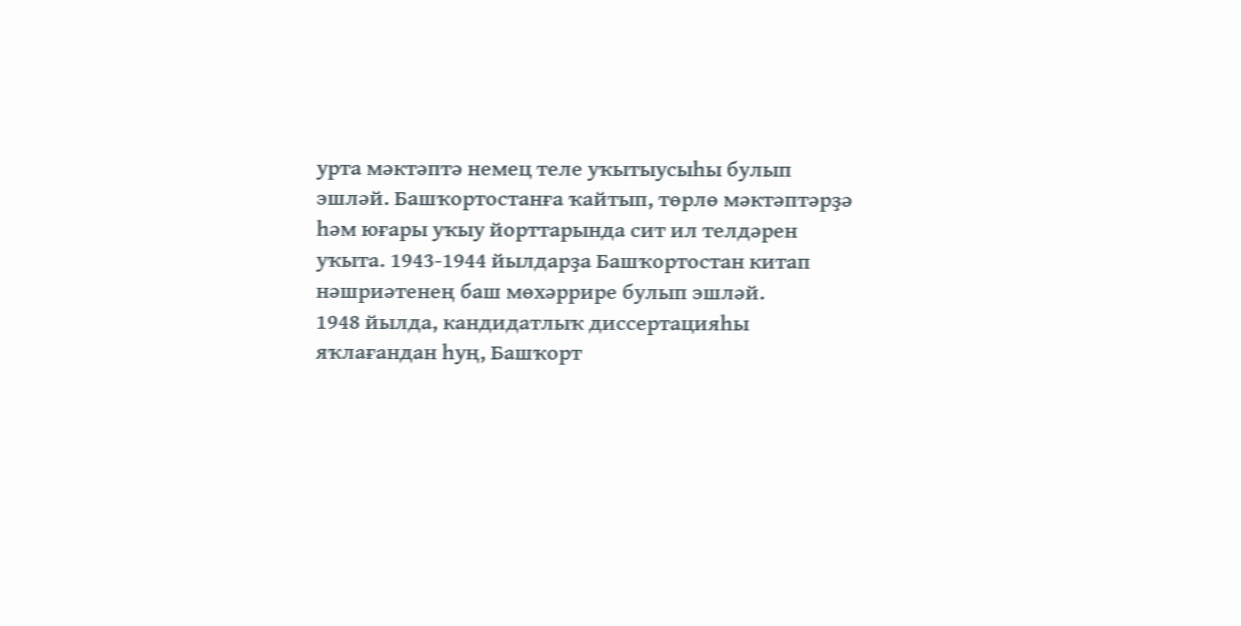урта мәктәптә немец теле уҡытыусыһы булып эшләй. Башҡортостанға ҡайтып, төрлө мәктәптәрҙә һәм юғары уҡыу йорттарында сит ил телдәрен уҡыта. 1943-1944 йылдарҙа Башҡортостан китап нәшриәтенең баш мөхәррире булып эшләй.
1948 йылда, кандидатлыҡ диссертацияһы яҡлағандан һуң, Башҡорт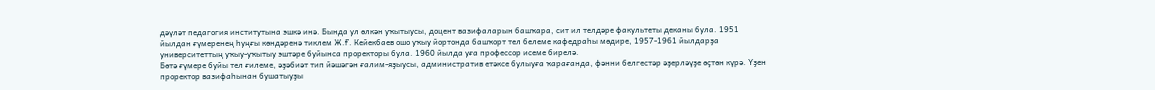дәүләт педагогия институтына эшкә инә. Бында ул өлкән уҡытыусы, доцент вазифаларын башҡара, сит ил телдәре факультеты деканы була. 1951 йылдан ғүмеренең һуңғы көндәренә тиклем Ж.Ғ. Кейекбаев ошо уҡыу йортонда башҡорт тел белеме кафедраһы мөдире, 1957-1961 йылдарҙа университеттың уҡыу-уҡытыу эштәре буйынса проректоры була. 1960 йылда уға профессор исеме бирелә.
Бөтә ғүмере буйы тел ғилеме, әҙәбиәт тип йәшәгән ғалим-яҙыусы, административ етәксе булыуға ҡарағанда, фәнни белгестәр әҙерләүҙе өҫтөн күрә. Үҙен проректор вазифаһынан бушатыуҙы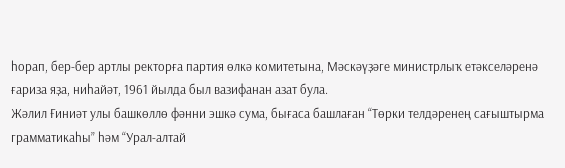һорап, бер-бер артлы ректорға партия өлкә комитетына, Мәскәүҙәге министрлыҡ етәкселәренә ғариза яҙа, ниһайәт, 1961 йылда был вазифанан азат була.
Жәлил Ғиниәт улы башкөллө фәнни эшкә сума, бығаса башлаған “Төрки телдәренең сағыштырма грамматикаһы” һәм “Урал-алтай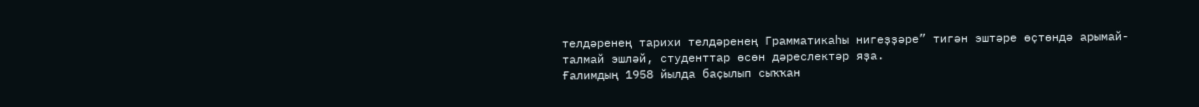телдәренең тарихи телдәренең Грамматикаһы нигеҙҙәре” тигән эштәре өҫтөндә арымай-талмай эшләй, студенттар өсөн дәреслектәр яҙа.
Ғалимдың 1958 йылда баҫылып сыҡҡан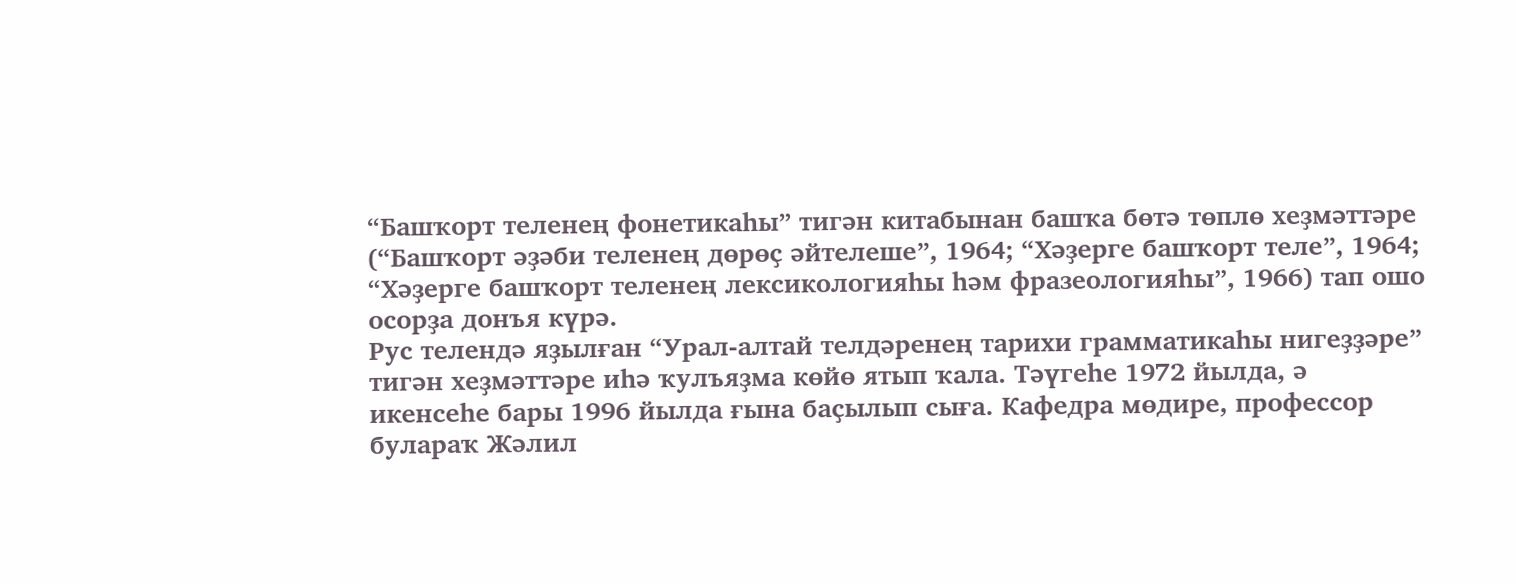“Башҡорт теленең фонетикаһы” тигән китабынан башҡа бөтә төплө хеҙмәттәре (“Башҡорт әҙәби теленең дөрөҫ әйтелеше”, 1964; “Хәҙерге башҡорт теле”, 1964; “Хәҙерге башҡорт теленең лексикологияһы һәм фразеологияһы”, 1966) тап ошо осорҙа донъя күрә.
Рус телендә яҙылған “Урал-алтай телдәренең тарихи грамматикаһы нигеҙҙәре” тигән хеҙмәттәре иһә ҡулъяҙма көйө ятып ҡала. Тәүгеһе 1972 йылда, ә икенсеһе бары 1996 йылда ғына баҫылып сыға. Кафедра мөдире, профессор булараҡ Жәлил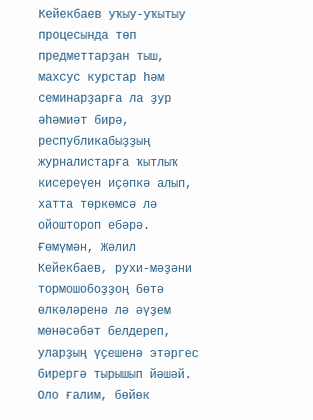Кейекбаев уҡыу-уҡытыу процесында төп предметтарҙан тыш, махсус курстар һәм семинарҙарға ла ҙур әһәмиәт бирә, республикабыҙҙың журналистарға ҡытлыҡ кисереүен иҫәпкә алып, хатта төркөмсә лә ойоштороп ебәрә.
Ғөмүмән, Жәлил Кейекбаев, рухи-мәҙәни тормошобоҙҙоң бөтә өлкәләренә лә әүҙем мөнәсәбәт белдереп, уларҙың үҫешенә этәргес бирергә тырышып йәшәй. Оло ғалим, бөйөк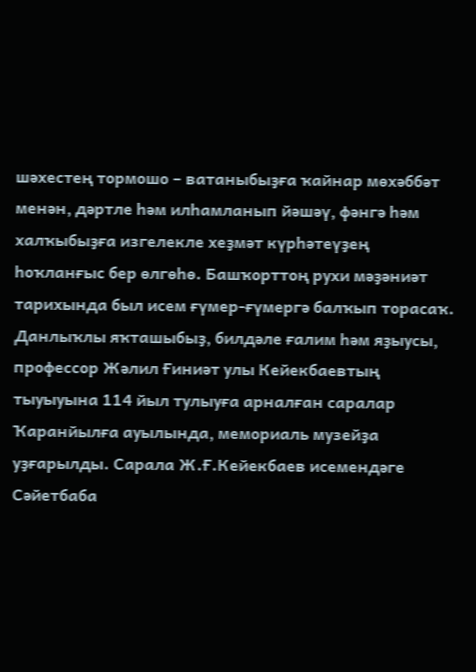шәхестең тормошо – ватаныбыҙға ҡайнар мөхәббәт менән, дәртле һәм илһамланып йәшәү, фәнгә һәм халҡыбыҙға изгелекле хеҙмәт күрһәтеүҙең һоҡланғыс бер өлгөһө. Башҡорттоң рухи мәҙәниәт тарихында был исем ғүмер-ғүмергә балҡып торасаҡ.
Данлыҡлы яҡташыбыҙ, билдәле ғалим һәм яҙыусы, профессор Жәлил Ғиниәт улы Кейекбаевтың тыуыуына 114 йыл тулыуға арналған саралар Ҡаранйылға ауылында, мемориаль музейҙа уҙғарылды. Сарала Ж.Ғ.Кейекбаев исемендәге Сәйетбаба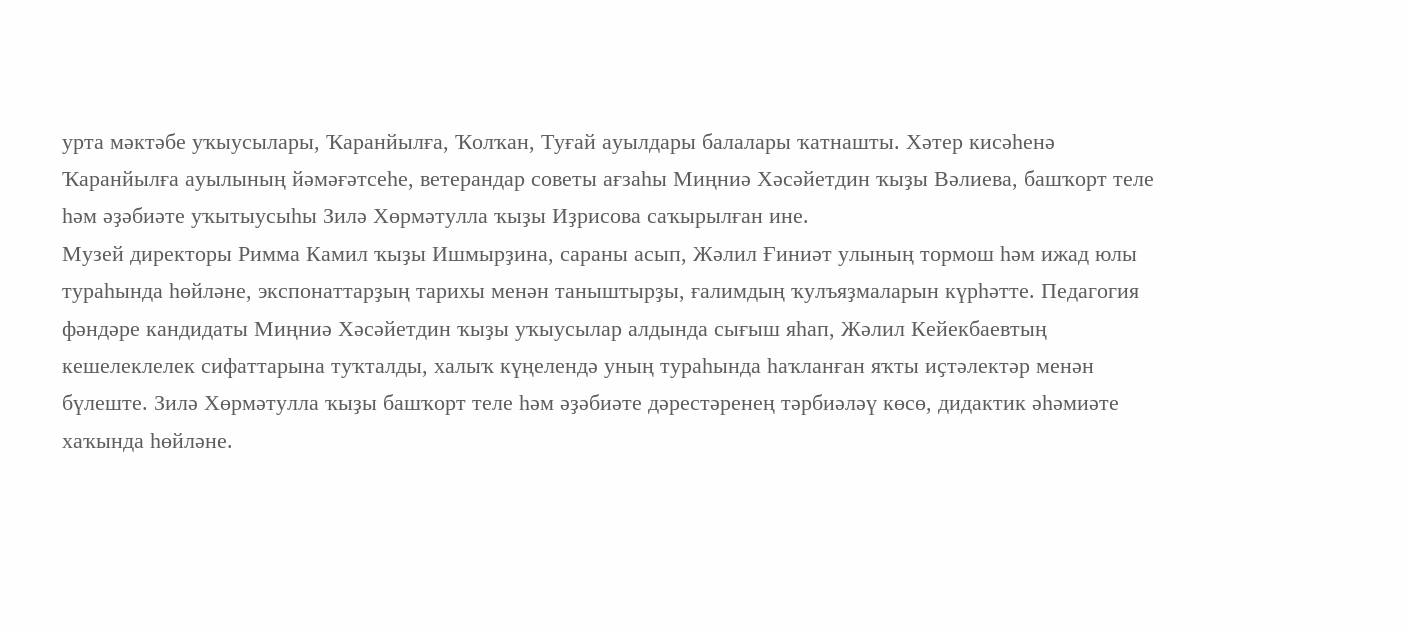урта мәктәбе уҡыусылары, Ҡаранйылға, Ҡолҡан, Туғай ауылдары балалары ҡатнашты. Хәтер кисәһенә Ҡаранйылға ауылының йәмәғәтсеһе, ветерандар советы ағзаһы Миңниә Хәсәйетдин ҡыҙы Вәлиева, башҡорт теле һәм әҙәбиәте уҡытыусыһы Зилә Хөрмәтулла ҡыҙы Иҙрисова саҡырылған ине.
Музей директоры Римма Камил ҡыҙы Ишмырҙина, сараны асып, Жәлил Ғиниәт улының тормош һәм ижад юлы тураһында һөйләне, экспонаттарҙың тарихы менән таныштырҙы, ғалимдың ҡулъяҙмаларын күрһәтте. Педагогия фәндәре кандидаты Миңниә Хәсәйетдин ҡыҙы уҡыусылар алдында сығыш яһап, Жәлил Кейекбаевтың кешелеклелек сифаттарына туҡталды, халыҡ күңелендә уның тураһында һаҡланған яҡты иҫтәлектәр менән бүлеште. Зилә Хөрмәтулла ҡыҙы башҡорт теле һәм әҙәбиәте дәрестәренең тәрбиәләү көсө, дидактик әһәмиәте хаҡында һөйләне.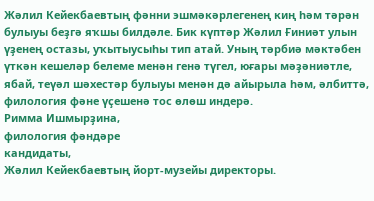Жәлил Кейекбаевтың фәнни эшмәкәрлегенең киң һәм тәрән булыуы беҙгә яҡшы билдәле. Бик күптәр Жәлил Ғиниәт улын үҙенең остазы, уҡытыусыһы тип атай. Уның тәрбиә мәктәбен үткән кешеләр белеме менән генә түгел, юғары мәҙәниәтле, ябай, теүәл шәхестәр булыуы менән дә айырыла һәм, әлбиттә, филология фәне үҫешенә тос өлөш индерә.
Римма Ишмырҙина,
филология фәндәре
кандидаты,
Жәлил Кейекбаевтың йорт-музейы директоры.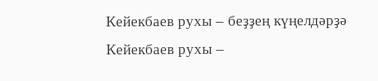Кейекбаев рухы – беҙҙең күңелдәрҙә
Кейекбаев рухы –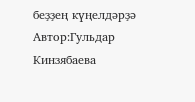беҙҙең күңелдәрҙә
Автор:Гульдар Кинзябаева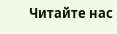Читайте нас